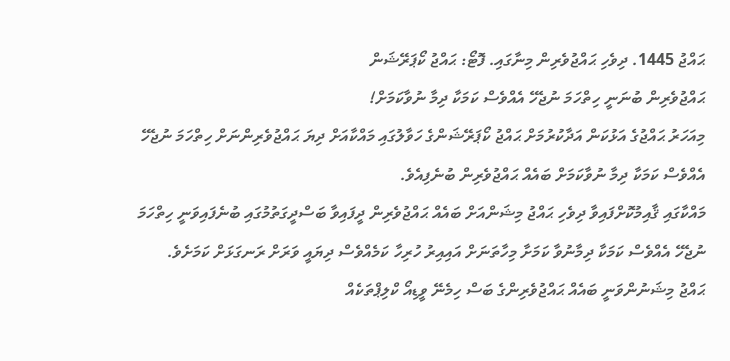ޙައްޖު 1445. ދިވެހި ޙައްޖުވެރިން މިނާގައި. ފޮޓޯ: ޙައްޖު ކޯޕަރޭޝަން
ޙައްޖުވެރިން ބުނަނީ ހިތްހަމަ ނުޖެހޭ އެއްވެސް ކަމަކާ ދިމާ ނުވާކަމަށް!
މިއަހަރު ޙައްޖުގެ އަޅުކަން އަދާކުރުމަށް ޙައްޖު ކޯޕަރޭޝަންގެ ހަވާލުގައި މައްކާއަށް ދިޔަ ޙައްޖުވެރިންނަށް ހިތްހަމަ ނުޖެހޭ އެއްވެސް ކަމަކާ ދިމާ ނުވާކަމަށް ބައެއް ޙައްޖުވެރިން ބުނެފިއެވެ.
މައްކާގައި ޤާއިމުކޮށްފައިވާ ދިވެހި ޙައްޖު މިޝަންއަށް ބައެއް ޙައްޖުވެރިން ދީފައިވާ ބަސްދީގަތުމުގައި ބުނެފައިވަނީ ހިތްހަމަ ނުޖެހޭ އެއްވެސް ކަމަކާ ދިމާނުވާ ކަމަށާ މިހާތަނަށް އައިއިރު ހުރިހާ ކަމެއްވެސް ދިޔައީ ވަރަށް ރަނގަޅަށް ކަމަށެވެ.
ޙައްޖު މިޝަނުންވަނީ ބައެއް ޙައްޖުވެރިންގެ ބަސް ހިމެނޭ ވީޑިއޯ ކްލިޕްތަކެއް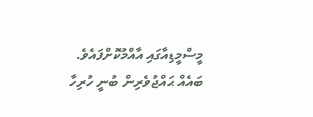މީސްމީޑިއާގައި އާއްމުކޮށްފައެވެ.
ބައެއް ޙައްޖުވެރިން ބުނީ ހުރިހާ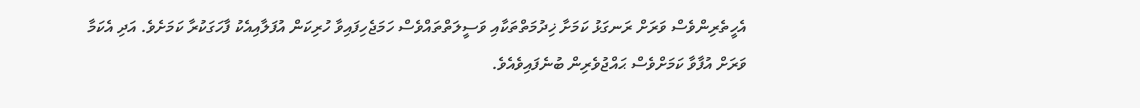އެހީތެރިންވެސް ވަރަށް ރަނގަޅު ކަމަށާ ޚިދުމަތްތަކާއި ވަސީލަތްތައްވެސް ހަމަޖެހިފައިވާ ހުރިކަން އުފަލާއިއެކު ފާހަގަކުރާ ކަމަށެވެ. އަދި އެކަމާ ވަރަށް އުފާވާ ކަމަށްވެސް ޙައްޖުވެރިން ބުނެފައިވެއެވެ.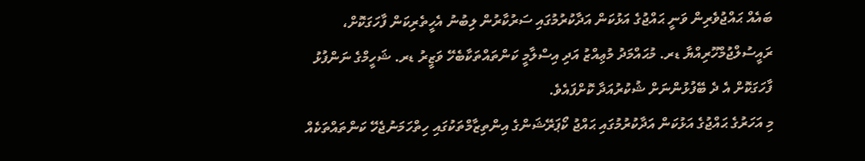ބައެއް ޙައްޖުވެރިން ވަނީ ޙައްޖުގެ އަޅުކަން އަދާކުރުމުގައި ސަރުކާރުން ލިބުނު އެހީތެރިކަން ފާހަގަކޮށް، ރައީސުލްޖުމްހޫރިއްޔާ ޑރ. މުޙައްމަދު މުޢިއްޒު އަދި އިސްލާމީ ކަންތައްތަކާބެހޭ ވަޒީރު ޑރ. ޝަހީމްގެ ނަންފުޅު ފާހަގަކޮށް އެ ދެ ބޭފުޅުންނަށް ޝުކުރުއަދާ ކޮށްފައެވެ.
މި އަހަރުގެ ޙައްޖުގެ އަޅުކަން އަދާކުރުމުގައި ޙައްޖު ކޯޕަރޭޝަންގެ އިންތިޒާމްތަކުގައި ހިތްހަމަނުޖެހޭ ކަންތައްތަކެއް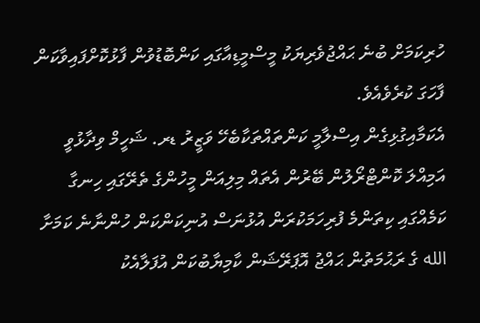ހުރިކަމަށް ބުނެ ޙައްޖުވެރިޔަކު މީސްމީޑިއާގައި ކަންބޮޑުވުން ފާޅުކޮށްފައިވާކަން ފާހަގަ ކުރެވެއެވެ.
އެކަމާއިގުޅިގެން އިސްލާމީ ކަންތައްތަކާބެހޭ ވަޒީރު ޑރ. ޝަހީމް ވިދާޅުވީ އަމިއްލަ ކޮންޓްރޯލުން ބޭރުން އެތައް މިލިއަން މީހުންގެ ތެރޭގައި ހިނގާ ކަމެއްގައި ކިތަންމެ ފުރިހަމަކުރަން އުޅުނަސް އުނިކަންކަން ހުންނާނެ ކަމަށާ الله ގެ ރަޙުމަތުން ޙައްޖު އޮޕަރޭޝަން ކާމިޔާބުކަން އުފަލާއެކު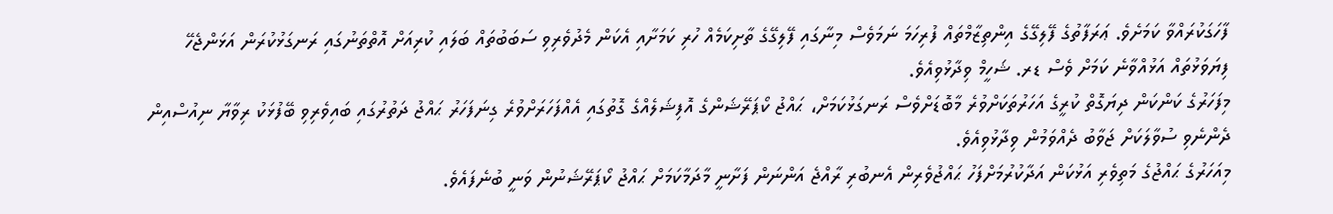ފާހަގަކުރައްވާ ކަމަށެވެ. ޢަރަފާތުގެ ފޭލިގޭގެ އިންތިޒާމްތައް ފުރިހަމަ ނަމަވެސް މިނާގައި ފޭލިގޭގެ ތާށިކަމެއް ހުރި ކަމަށާއި އެކަން މެދުވެރިވި ސަބަބުތައް ބަލައި ކުރިއަށް އޮތްތަނުގައި ރަނގަޅުކުރަން އަޅަންޖެހޭ ފިޔަވަޅުތައް އަޅުއްވާނެ ކަމަށް ވެސް ޑރ. ޝަހީމް ވިދާޅުވިއެވެ.
މިފަހަރުގެ ކަންކަން ދިޔަގޮތް ކުރީގެ އަހަރުތަކަށްވުރެ މާބޮޑަށްވެސް ރަނގަޅުކަމަށް، ޙައްޖު ކޯޕަރޭޝަންގެ އޮފިޝަލެއްގެ ގޮތުގައި އެއްފަހަރަށްވުރެ ގިނަފަހަރު ޙައްޖު ދަތުރުގައި ބައިވެރިވި ބޭފުޅަކު ރިވާޔާ ނިއުސްއިން ދެންނެވި ސުވާލަކަށް ޖަވާބު ދެއްވަމުން ވިދާޅުވިއެވެ.
މިއަހަރުގެ ޙައްޖުގެ މަތިވެރި އަޅުކަން އަދާކުރުމަށްފަހު ޙައްޖުވެރިން އެނބުރި ރާއްޖެ އަންނަން ފަށާނީ މާދަމާކަމަށް ޙައްޖު ކޯޕަރޭޝަނުން ވަނީ ބުނެފައެވެ.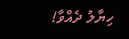ހިޔާލު ދެއްވާ!